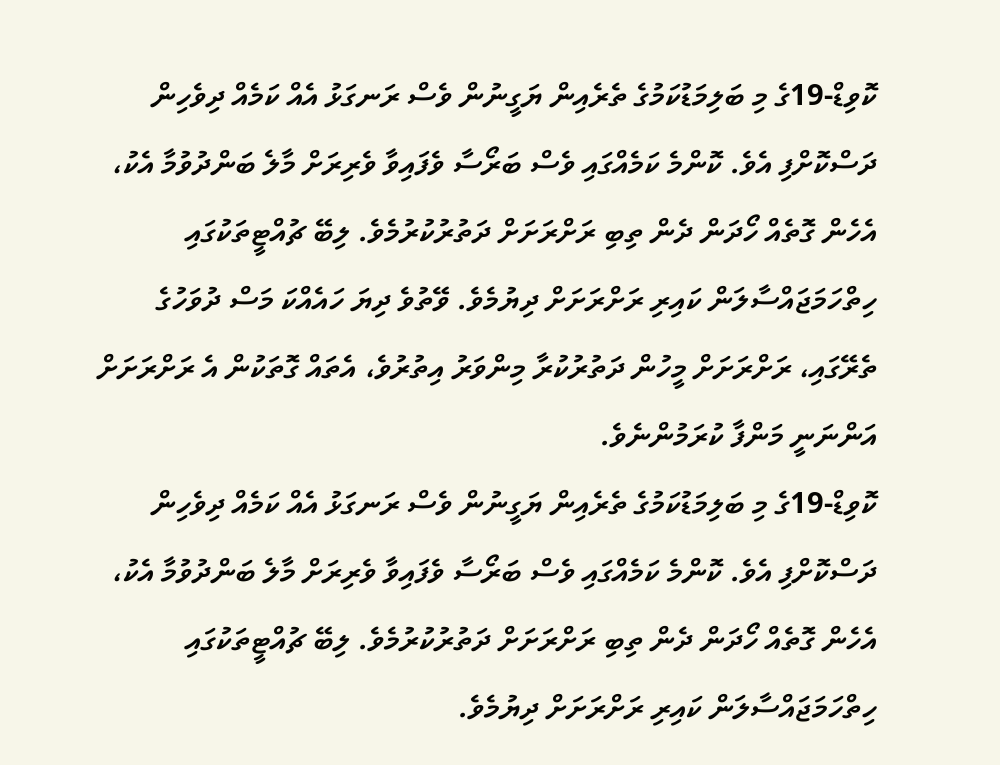ކޮވިޑް-19ގެ މި ބަލިމަޑުކަމުގެ ތެރެއިން ޔަގީނުން ވެސް ރަނގަޅު އެއް ކަމެއް ދިވެހިން ދަސްކޮށްފި އެވެ. ކޮންމެ ކަމެއްގައި ވެސް ބަރޯސާ ވެފައިވާ ވެރިރަށް މާލެ ބަންދުވުމާ އެކު، އެހެން ގޮތެއް ހޯދަން ދެން ތިބި ރަށްރަށަށް ދަތުރުކުރުމެވެ. ލިބޭ ޗުއްޓީތަކުގައި ހިތްހަމަޖައްސާލަން ކައިރި ރަށްރަށަށް ދިޔުމެވެ. ވޭތުވެ ދިޔަ ހައެއްކަ މަސް ދުވަހުގެ ތެރޭގައި، ރަށްރަށަށް މީހުން ދަތުރުކުރާ މިންވަރު އިތުރުވެ، އެތައް ގޮތަކުން އެ ރަށްރަށަށް އަންނަނީ މަންފާ ކުރަމުންނެވެ.
ކޮވިޑް-19ގެ މި ބަލިމަޑުކަމުގެ ތެރެއިން ޔަގީނުން ވެސް ރަނގަޅު އެއް ކަމެއް ދިވެހިން ދަސްކޮށްފި އެވެ. ކޮންމެ ކަމެއްގައި ވެސް ބަރޯސާ ވެފައިވާ ވެރިރަށް މާލެ ބަންދުވުމާ އެކު، އެހެން ގޮތެއް ހޯދަން ދެން ތިބި ރަށްރަށަށް ދަތުރުކުރުމެވެ. ލިބޭ ޗުއްޓީތަކުގައި ހިތްހަމަޖައްސާލަން ކައިރި ރަށްރަށަށް ދިޔުމެވެ.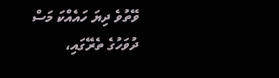ވޭތުވެ ދިޔަ ހައެއްކަ މަސް ދުވަހުގެ ތެރޭގައި،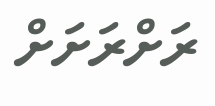ރަށްރަށަށް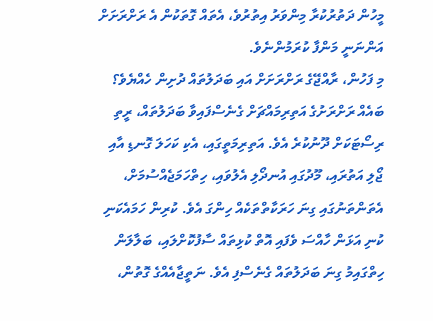މީހުން ދަތުރުކުރާ މިންވަރު އިތުރުވެ، އެތައް ގޮތަކުން އެ ރަށްރަށަށް އަންނަނީ މަންފާ ކުރަމުންނެވެ.
މި ފަހުން، ރާއްޖޭގެ ރަށްރަށަށް އައި ބަދަލުތައް ދުށިން ހެއްޔެވެ؟ ބައެއް ރަށްރަށުގެ އަތިރިމައްޗަށް ގެނެސްފައިވާ ބަދަލުތައް، ރީތި ރިސޯޓަކަށް ދޫނުކުރެ އެވެ. އަތިރިމަތީގައި، އެކި ކަހަލަ ގޮނޑި އާއި ޖޯލި އަތުރައި، މޫދުގައި އުނދޯލި އެލުވައި، ހިތްހަމަޖެއްސުމަށް، އެތަންތަނުގައި ގިނަ ހަރަކާތްތަކެއް ހިންގަ އެވެ. ކުރިން ހަމައެކަނި ކުނި އަޅަން ހާއްސަ ވެފައި އޮތް ކުޅިތައް ސާފުކޮށްލައި، ބަލާލަން ހިތްގައިމު ގިނަ ބަދަލުތައް ގެނެސްފި އެވެ. ނަތީޖާއެއްގެ ގޮތުން،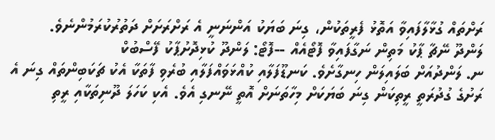ރަށްތައް ގުޅާލާފައިވާ އަތޮޅު ފެރީތަކުން، ގިނަ ބަޔަކު އަންނަނީ އެ ރަށްރަށަށް ދަތުރުކުރަމުންނެވެ.
ލަންދޫ ނޭޗާ ޕާކު މަތިން ނަގާފައިވާ ފޮޓޯއެއް --ފޮޓޯ: ލަންދޫ ކުޅިދޮށުޕާކު ފޭސްބުކް
ނ. ލަންދުއަށް ބަލައިލަން ހިނގާށެވެ. ކަނޑޫފަލާއި ކުއްޅަވައްފަލާއި ބުރެވި ފާތަކާ އެކު ޗަކަބިންތައް ގިނަ އެ ރަށުގެ ގުދުރަތީ ރީތިކަން ގިނަ ބަޔަކަށް މިހާތަނަށް އޮތީ ނޭނގި އެވެ. އެކި ކަހަލަ ދޫނިތަކާއި ރީތި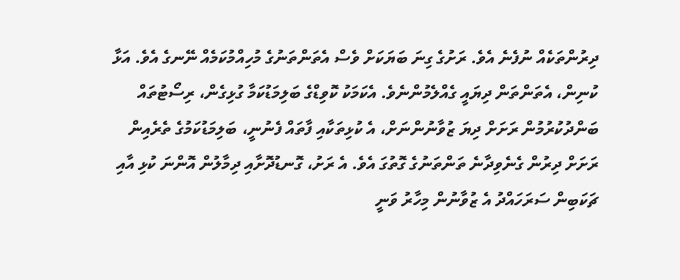ދިރުންތަކެއް ނުފެނެ އެވެ. ރަށުގެ ގިނަ ބަޔަކަށް ވެސް އެތަންތަނުގެ މުހިއްމުކަމެއް ނޭނގެ އެވެ. އަޅާ ކުނިން، އެތަންތަން ދިޔައީ ގެއްލެމުންނެވެ. އެކަމަކު ކޮވިޑްގެ ބަލިމަޑުކަމާ ގުޅިގެން، ރިސޯޓުތައް ބަންދުކުރުމުން ރަށަށް ދިޔަ ޒުވާނުންނަށް، އެ ކުޅިތަކާއި ފާތައް ފެނުނީ، ބަލިމަޑުކަމުގެ ތެރެއިން ރަށަށް ދިރުން ގެނެވިދާނެ ތަންތަނުގެ ގޮތުގަ އެވެ. އެ ރަށު، ގޮނޑުދޮށާއި ދިމާލުން އޮންނަ ކުޅި އާއި ޗަކަބިން ސަރަހައްދު އެ ޒުވާނުން މިހާރު ވަނީ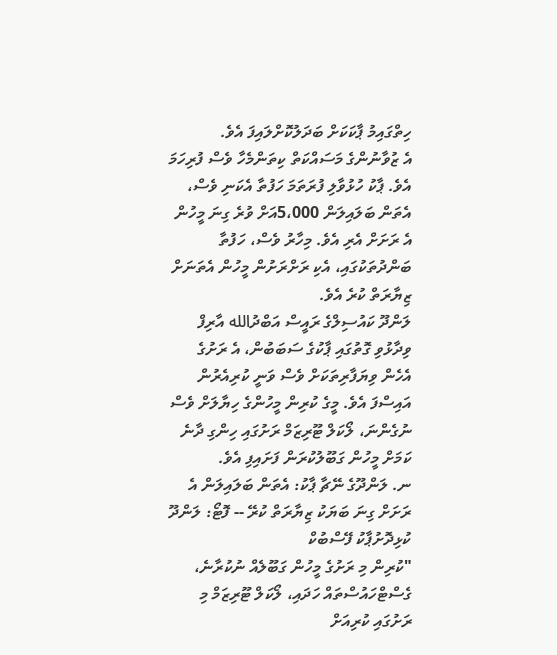ހިތްގައިމު ޕާކަކަށް ބަދަލުކޮށްލައިފަ އެވެ.
އެ ޒުވާނުންގެ މަސައްކަތް ކިތަންމެހާ ވެސް ފުރިހަމަ އެވެ. ޕާކު ހުޅުވާލި ފުރަތަމަ ހަފުތާ އެކަނި ވެސް، އެތަން ބަލައިލަން 5،000އަށް ވުރެ ގިނަ މީހުން އެ ރަށަށް އެރި އެވެ. މިހާރު ވެސް، ހަފުތާ ބަންދުތަކުގައި، އެކި ރަށްރަށުން މީހުން އެތަނަށް ޒިޔާރަތް ކުރެ އެވެ.
ލަންދޫ ކައުސިލްގެ ރައީސް އަބްދުالله އާރިފް ވިދާޅުވި ގޮތުގައި ޕާކުގެ ސަބަބުން، އެ ރަށުގެ އެހެން ވިޔަފާރިތަކަށް ވެސް ވަނީ ކުރިއެރުން އައިސްފަ އެވެ. މީގެ ކުރިން މީހުންގެ ހިޔާލަށް ވެސް ނުގެންނަ، ލޯކަލް ޓޫރިޒަމް ރަށުގައި ހިންގި ދާނެ ކަމަށް މީހުން ގަބޫލުކުރަން ފަށައިފި އެވެ.
ނ. ލަންދޫގެ ނޭޗާ ޕާކު: އެތަން ބަލައިލަން އެ ރަށަށް ގިނަ ބަޔަކު ޒިޔާރަތް ކުރޭ -- ފޮޓޯ: ލަންދޫ ކުޅިދޮށުޕާކު ފޭސްބުކް
"ކުރިން މި ރަށުގެ މީހުން ގަބޫލެއް ނުކުރާނެ، ގެސްޓްހައުސްތައް ހަދައި، ލޯކަލް ޓޫރިޒަމް މި ރަށުގައި ކުރިއަށް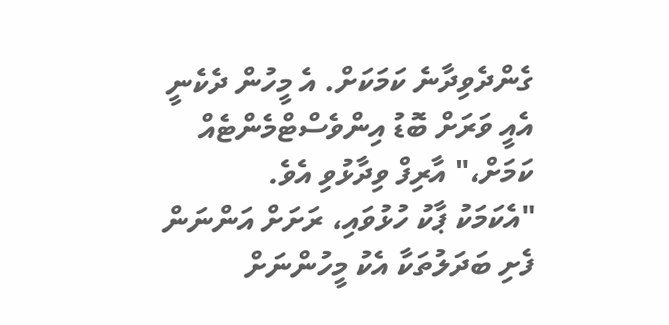ގެންދެވިދާނެ ކަމަކަށް. އެ މީހުން ދެކެނީ އެއީ ވަރަށް ބޮޑު އިންވެސްޓްމެންޓެއް ކަމަށް،" އާރިފް ވިދާޅުވި އެވެ.
"އެކަމަކު ޕާކު ހުޅުވައި، ރަށަށް އަންނަން ފެށި ބަދަލުތަކާ އެކު މީހުންނަށް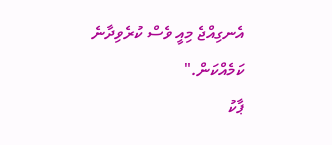އެނގިއްޖެ މިއީ ވެސް ކުރެވިދާނެ ކަމެއްކަން."
ޕާކު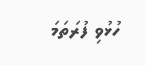ހުޅުވި ފުރަތަމަ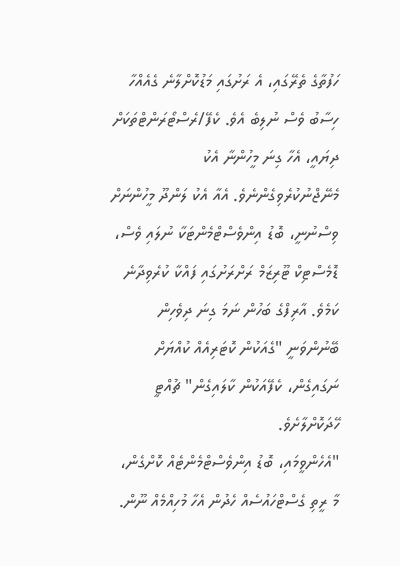ހަފުތާގެ ތެރޭގައި، އެ ރަށުގައި މަޑުކޮށްލާނެ ގެއެއްހާ ހިސާބު ވެސް ނުލިބެ އެވެ. ކެފޭ/ރެސްޓޯރަންޓްތަކަށް ދިޔައީ، އެހާ ގިނަ މީހުންނާ އެކު މެނޭޖްނުކުރެވިގެންނެވެ. އެއާ އެކު ލަންދޫ މީހުންނަށް ވިސްނުނީ، ބޮޑު އިންވެސްޓްމެންޓަކާ ނުލައި ވެސް، ޑޮމެސްޓިކް ޓޫރިޒަމް ރަށްރަށުގައި ފައްކާ ކުރެވިދާނެ ކަމެވެ. އާރިފްގެ ބަހުން ނަމަ ގިނަ ދިވެހިން ބޭނުންވަނީ "ގެއަކުން ކޮޓަރިއެއް ކުއްޔަށް ނަގައިގެން، ކެފޭއަކުން ކާލައިގެން" ޗުއްޓީ ހޭދަކޮށްލާށެވެ.
"އެހެންވީމައި، ބޮޑު އިންވެސްޓްމެންޓެއް ކޮށްގެން، މާ ރީތި ގެސްޓްހައުސެއް ހެދުން އެހާ މުހިއްމެއް ނޫން.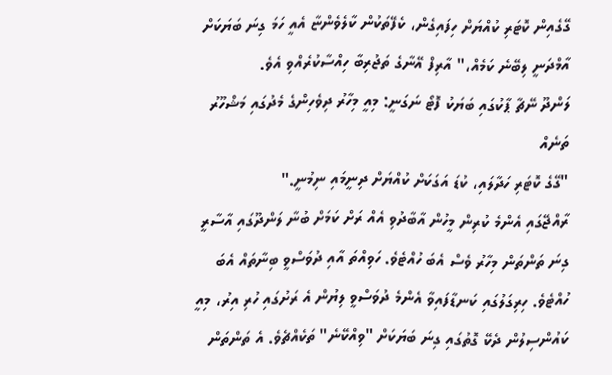ގޭގެއިން ކޮޓަރި ކުއްޔަށް ހިފައިގެން، ކެފޭތަކުން ކާލެވެންޏާ އެއީ ހަމަ ގިނަ ބަޔަކަށް އާމްދަނީ ލިބޭނެ ކަމެއް،" އާރިފް އޭނާގެ ތަޖުރިބާ ހިއްސާކުރެއްވި އެވެ.
ލަންދޫ ނޭޗާ ޕާކުގައި ބަޔަކު ފޮޓޯ ނަގަނީ: މިއީ މިހާރު ދިވެހިންގެ މެދުގައި މަޝްހޫރު ތަނެއް
"ގޭގެ ކޮޓަރި ހަދާލައި، ކުޑަ އަގަކަށް ކުއްޔަށް ދިނީމައި ނިމުނީ."
ރާއްޖޭގައި އެންމެ ކުރިން މީހުން އާބާދުވި އެއް ރަށް ކަމަށް ބުނާ ލަންދޫގައި އާސާރީ ގިނަ ތަންތަން މިހާރު ވެސް އެބަ ހުއްޓެވެ. ހަވިއްތަ އާއި ދުވަސްވީ ބިނާތައް އެބަ ހުއްޓެވެ. ހިރިގަލުގައި ކަނޑާފައިވާ އެންމެ ދުވަސްވީ ލިޔުން އެ ރަށުގައި ހުރި އިރު، މިއީ ކައުންސިލުން ދެކޭ ގޮތުގައި ގިނަ ބަޔަކަށް "ވިއްކޭނެ" ތަކެއްޗެވެ. އެ ތަންތަން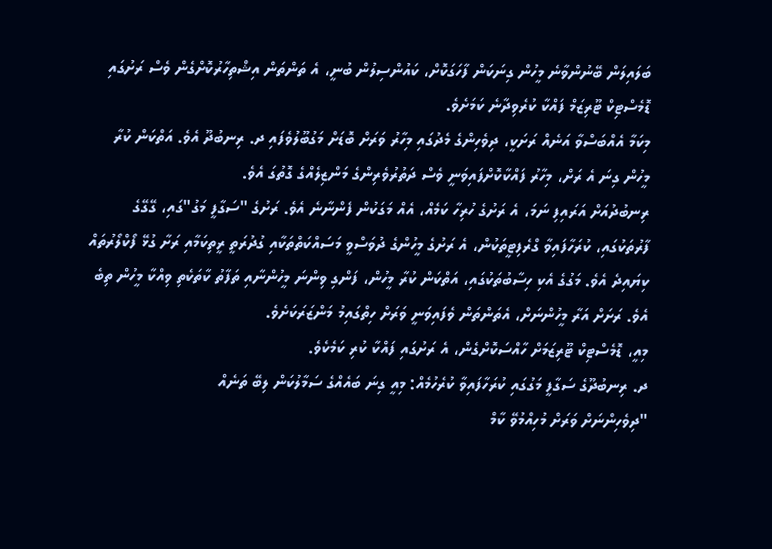ބަލައިލަން ބޭނުންވާނެ މީހުން ގިނަކަން ފާހަގަކޮށް، ކައުންސިލުން ބުނީ، އެ ތަންތަން އިޝްތިހާރުކޮށްގެން ވެސް ރަށުގައި ޑޮމެސްޓިކް ޓޫރިޒަމް ފައްކާ ކުރެވިދާނެ ކަމަށެވެ.
މިކަމާ އެއްބަސްވާ އަނެއް ރަށަކީ، ދިވެހިންގެ މެދުގައި މިހާރު ވަރަށް ބޮޑަށް މަގުބޫލުވެފައި ދ. ރިނބުދޫ އެވެ. އަތްކަން ކުރާ މީހުން ގިނަ އެ ރަށް، މިހާރު ފައްކާކޮށްފައިވަނީ ވެސް ދަތުރުވެރިންގެ މަންޒިލެއްގެ ގޮތުގަ އެވެ.
ރިނބުދުއަށް އަރައިފި ނަމަ، އެ ރަށުގެ ހުރިހާ ކަމެއް، އެއް މަގަކުން ފެންނާނެ އެވެ. ރަށުގެ "ސަގާފީ މަގު"ގައި، ގޭގޭގެ ފާރުތަކުގައި، ކުރަހާފައިވާ ގްރެފިޓީތަކުން، އެ ރަށުގެ މީހުންގެ ދުވަސްވީ މަސައްކަތްތަކާއި ގުދުރަތީ ރީތިކަމާއި ރަށާ ގުޅޭ ފޯކްލޯރުތައް ކިޔައިދެ އެވެ. މަގުގެ އެކި ހިސާބުތަކުގައި، އަތްކަން ކުރާ މީހުން، ފަންގި ވިންނަ މީހުންނާއި ތަފާތު ކާތަކެތި ވިއްކާ މީހުން ތިބެ އެވެ. ރަށަށް އަރާ މީހުންނަށް، އެތަންތަން ވެފައިވަނީ ވަރަށް ހިތްގައިމު މަންޒަރަކަށެވެ.
މިއީ، ޑޮމެސްޓިކް ޓޫރިޒަމަށް ހާއްސަކޮށްގެން، އެ ރަށުގައި ފައްކާ ކުރި ކަމެކެވެ.
ދ. ރިނބުދޫގެ ސަގާފީ މަގުގައި ކުރަހާފައިވާ ކުރެހުމެއް: މިއީ ގިނަ ބައެއްގެ ސަމާލުކަން ލިބޭ ތަނެއް
"ދިވެހިންނަށް ވަރަށް މުހިއްމުވޭ ކާމް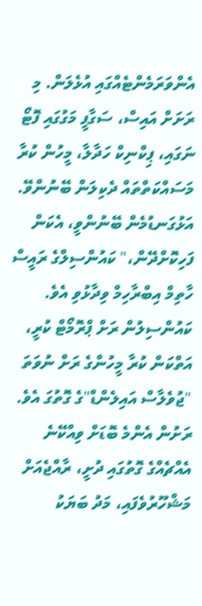އެންވަރަމެންޓެއްގައި އުޅެލަން. މި ރަށަށް އައިސް، ސަގާފީ މަގުގައި ފޮޓޯ ނަގައި، ޕިކްނިކް ހަދާލާ، މީހުން ކުރާ މަސައްކަތްތައް ދެކިލަން ބޭނުންވޭ. އަޅުގަނޑުމެން ބޭނުންވީ، އެކަން ފަހިކޮށްދޭން،" ކައުންސިލްގެ ރައީސް ހާތިމް އިބްރާހިމް ވިދާޅުވި އެވެ.
ކައުންސިލުން ރަށް ޕްރޮމޯޓް ކުރީ، އަތްކަން ކުރާ މީހުންގެ ރަށް ނުވަތަ "ޖުވެލާސް އައިލެންޑް"ގެ ގޮތުގަ އެވެ. ރަށުން އެންމެ ބޮޑަށް ވިއްކޭނެ އެއްޗެއްގެ ގޮތުގައި ދުށީ، ރާއްޖެއަށް މަޝްހޫރުވެފައި، މަދު ބަޔަކު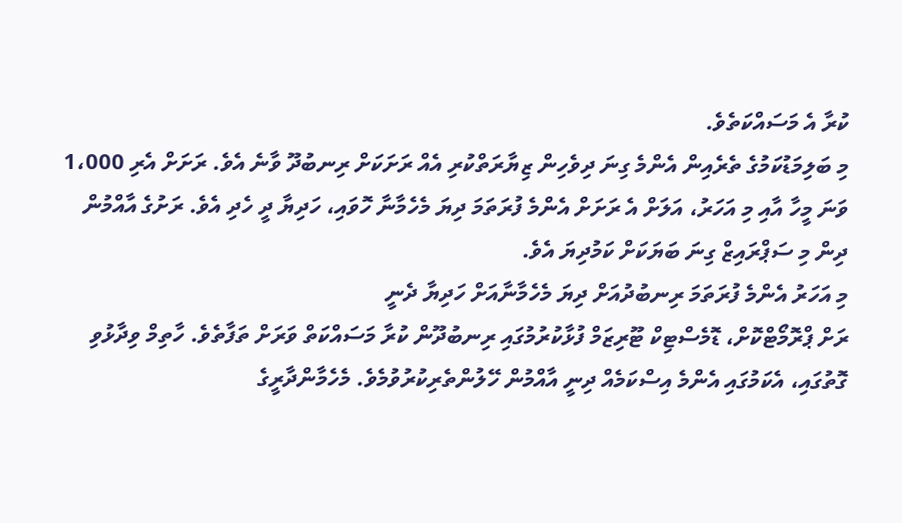ކުރާ އެ މަސައްކަތެވެ.
މި ބަލިމަޑުކަމުގެ ތެރެއިން އެންމެ ގިނަ ދިވެހިން ޒިޔާރަތްކުރި އެއް ރަށަކަށް ރިނބުދޫ ވާނެ އެވެ. ރަށަށް އެރި 1،000 ވަނަ މީހާ އާއި މި އަހަރު، އަލަށް އެ ރަށަށް އެންމެ ފުރަތަމަ ދިޔަ މެހެމާނާ ހޮވައި، ހަދިޔާ ދީ ހެދި އެވެ. ރަށުގެ އާއްމުން ދިން މި ސަޕްރައިޒް ގިނަ ބަޔަކަށް ކަމުދިޔަ އެވެ.
މި އަހަރު އެންމެ ފުރަތަމަ ރިނބުދުއަށް ދިޔަ މެހެމާނާއަށް ހަދިޔާ ދެނީ
ރަށް ޕްރޮމޯޓްކޮށް، ޑޮމެސްޓިކް ޓޫރިޒަމް ފުޅާކުރުމުގައި ރިނބުދޫން ކުރާ މަސައްކަތް ވަރަށް ތަފާތެވެ. ހާތިމް ވިދާޅުވި ގޮތުގައި، އެކަމުގައި އެންމެ އިސްކަމެއް ދިނީ އާއްމުން ހޭލުންތެރިކުރުވުމެވެ. މެހެމާންދާރީގެ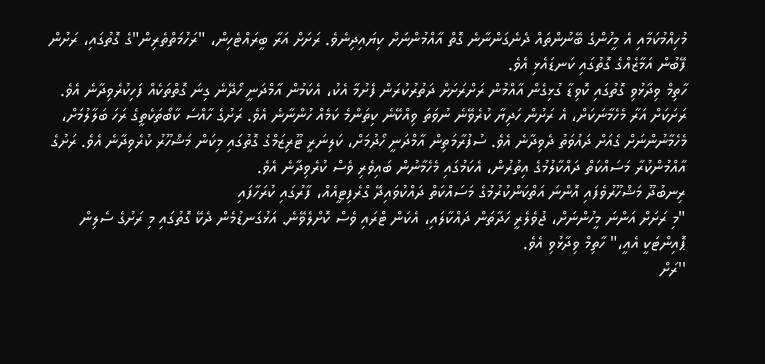މުހިއްމުކަމާއި އެ މީހުންގެ ބޭނުންތައް ދެނެގަންނާނެ ގޮތް އާއްމުންނަށް ކިޔައިދިނެވެ. ރަށަށް އަރާ ބީރައްޓެހިން، "ރަހުމަތްތެރިން"ގެ ގޮތުގައި، ރަށުން ފޭބުން އަމާޒެއްގެ ގޮތުގައި ކަނޑައެޅި އެވެ.
ހާތިމް ވިދާޅުވި ގޮތުގައި ކޮވިޑާ ގުޅިގެން އާއްމުން ރަށްރަށަށް ދަތުރުކުރަން ފެށުމާ އެކު، އެކަމުން އާމްދަނީ ހޯދޭނެ ގިނަ ގޮތްތަކެއް ފަހިކުރެވިދާނެ އެވެ. ރަށަކަށް އަރާ މެހެމާނަކަށް، އެ ރަށުން ހަދިޔާ ކުރެވޭނެ ނުވަތަ ވިއްކޭނެ ކިތަންމެ ކަމެއް ހުންނާނެ އެވެ. ރަށުގެ ހާއްސަ ކާބޯތަކެތީގެ ރަހަ ބަލާލުމަށް، މެހެމާނުންނަށް ގެއަށް ދައުވަތު ދެވިދާނެ އެވެ. ސުފުރާމަތިން އާމްދަނީ ހޯދުމަށް، ކަލިނަރީ ޓޫރިޒަމްގެ ގޮތުގައި މިކަން މަޝްހޫރު ކުރެވިދާނެ އެވެ. ރަށުގެ އާއްމުންކުރާ މަސައްކަތް ދައްކާލުމުގެ އިތުރުން، އެކަމުގައި މެހެމާނުން ބައިވެރި ވެސް ކުރެވިދާނެ އެވެ.
ރިނބުދޫ މަޝްހޫރުވެފައި އޮންނަ އަތްކަންކުރުމުގެ މަސައްކަތް ދައްކުވައިދޭ ގްރެފިޓީއެއް، ފާރުގައި ކުރަހާފައި
"މި ރަށަށް އަންނަ މީހުންނަށް، ޖުވެލެރީ ހަދާތަން ދައްކާލައި، އެކަން ޓްރައި ވެސް ކޮށްލެވޭނެ. އަޅުގަނޑުމެން ދެކޭ ގޮތުގައި މި ރަށުގެ ސެލިން ޕޮއިންޓަކީ އެއީ،" ހާތިމް ވިދާޅުވި އެވެ.
''ރަށް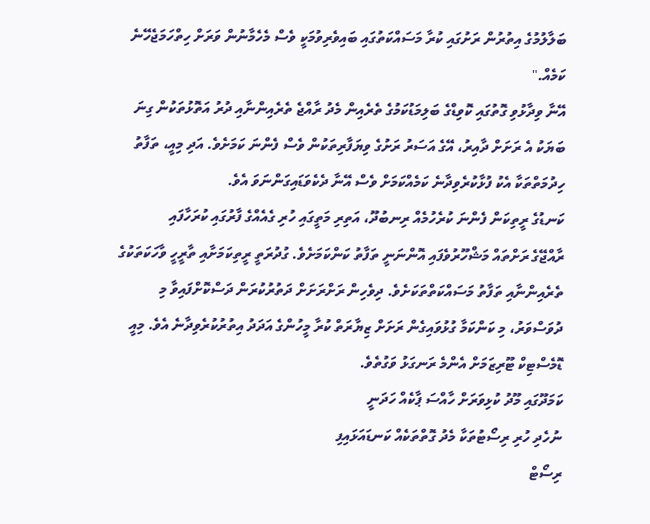ބަލާލުމުގެ އިތުރުން ރަށުގައި ކުރާ މަސައްކަތުގައި ބައިވެރިވުމަކީ ވެސް މެހެމާނުން ވަރަށް ހިތްހަމަޖެހޭނެ ކަމެއް."
އޭނާ ވިދާޅުވި ގޮތުގައި ކޮވިޑްގެ ބަލިމަޑުކަމުގެ ތެރެއިން މެދު ރާއްޖެ ތެރެއިންނާއި ދުރު އަތޮޅުތަކުން ގިނަ ބަޔަކު އެ ރަށަށް ދާއިރު، އޭގެ އަސަރު ރަށުގެ ވިޔަފާރިތަކުން ވެސް ފެންނަ ކަމަށެވެ. އަދި މިއީ، ތަފާތު ހިދުމަތްތަކާ އެކު ފުޅާކުރެވިދާނެ ކަމެއްކަމަށް ވެސް އޭނާ ދެކެވަޑައިގަންނަވަ އެވެ.
ކަނޑުގެ ރީތިކަން ފެންނަ ކުރެހުމެއް ރިނބުދޫ، އަތިރި މަތީގައި ހުރި ގެއެއްގެ ފާރުގައި ކުރަހާފައި
ރާއްޖޭގެ ރަށްތައް މަޝްހޫރުވެފައި އޮންނަނީ ތަފާތު ކަންކަމަށެވެ. ގުދުރަތީ ރީތިކަމަށާއި ތާރީހީ ވާހަކަތަކުގެ ތެރެއިންނާއި ތަފާތު މަސައްކަތްތަކަށެވެ. ދިވެހިން ރަށްރަށަށް ދަތުރުކުރަން ދަސްކޮށްފައިވާ މި ދުވަސްވަރު، މި ކަންކަމާ ގުޅުވައިގެން ރަށަށް ޒިޔާރަތް ކުރާ މީހުންގެ އަދަދު އިތުރުކުރެވިދާނެ އެވެ. މިއީ ޑޮމެސްޓިކް ޓޫރިޒަމަށް އެންމެ ރަނގަޅު ވަގުތެވެ.
ކަމަދޫގައި މޫދު ކުޅިވަރަށް ހާއްސަ ޕާކެއް ހަދަނީ
ނުހެދި ހުރި ރިސޯޓުތަކާ މެދު ގޮތްތަކެއް ކަނޑައަޅައިފި
ރިސޯޓް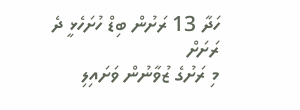ހަދާ 13 ރަށުން ބިޑް ހުށަހެޅީ ދެ ރަށަށް
މި ރަށުގެ ޒުވާނުން ވަށައިލި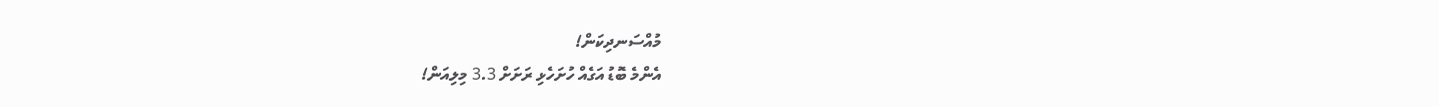މުއްސަނދިކަން!
އެންމެ ބޮޑު އަގެއް ހުށަހެޅި ރަށަށް 3.3 މިލިއަން!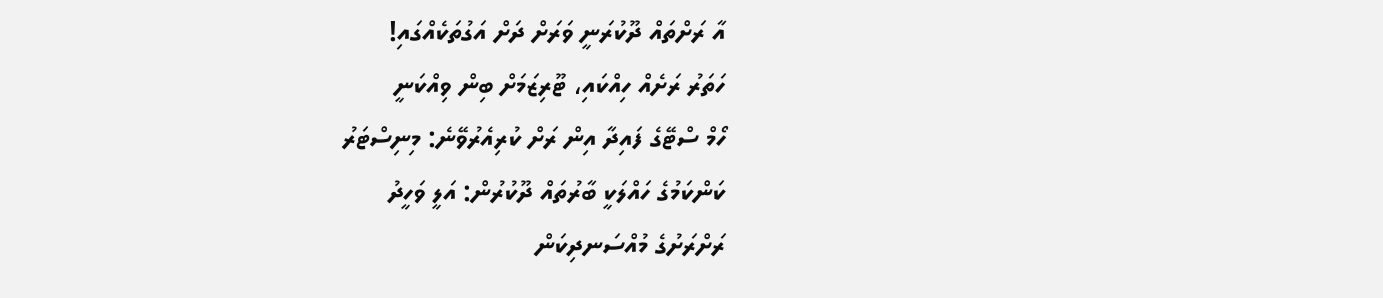އާ ރަށްތައް ދޫކުރަނީ ވަރަށް ދަށް އަގުތަކެއްގައި!
ހަތަރު ރަށެއް ހިއްކައި، ޓޫރިޒަމަށް ބިން ވިއްކަނީ
ހޯމް ސްޓޭގެ ފައިދާ އިން ރަށް ކުރިއެރުވޭނެ: މިނިސްޓަރު
ކަންކަމުގެ ހައްލަކީ ބާރުތައް ދޫކުރުން: އަލީ ވަހީދު
ރަށްރަށުގެ މުއްސަނދިކަން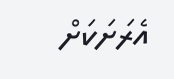އެރަށަކަށް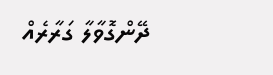ދޭންގޮވާލާ ގަރާރެއް